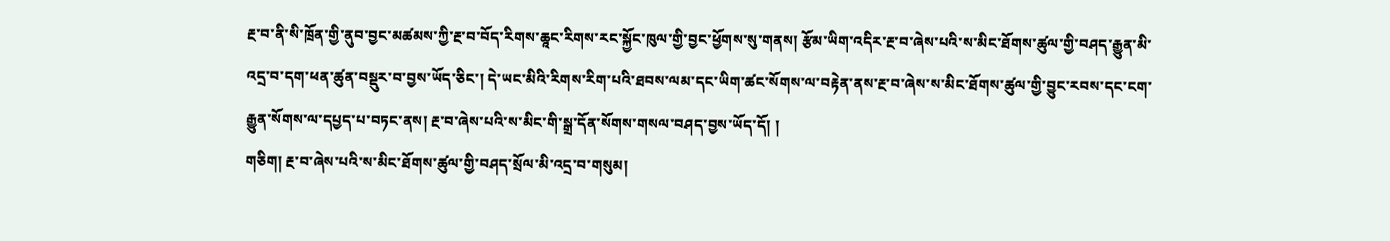རྔ་བ་ནི་སི་ཁྲོན་གྱི་ནུབ་བྱང་མཚམས་ཀྱི་རྔ་བ་བོད་རིགས་ཆཱང་རིགས་རང་སྐྱོང་ཁུལ་གྱི་བྱང་ཕྱོགས་སུ་གནས། རྩོམ་ཡིག་འདིར་རྔ་བ་ཞེས་པའི་ས་མིང་ཐོགས་ཚུལ་གྱི་བཤད་རྒྱུན་མི་འདྲ་བ་དག་ཕན་ཚུན་བསྡུར་བ་བྱས་ཡོད་ཅིང་། དེ་ཡང་མིའི་རིགས་རིག་པའི་ཐབས་ལམ་དང་ཡིག་ཚང་སོགས་ལ་བརྟེན་ནས་རྔ་བ་ཞེས་ས་མིང་ཐོགས་ཚུལ་གྱི་བྱུང་རབས་དང་ངག་རྒྱུན་སོགས་ལ་དཔྱད་པ་བཏང་ནས། རྔ་བ་ཞེས་པའི་ས་མིང་གི་སྒྲ་དོན་སོགས་གསལ་བཤད་བྱས་ཡོད་དོ། །
གཅིག། རྔ་བ་ཞེས་པའི་ས་མིང་ཐོགས་ཚུལ་གྱི་བཤད་སྲོལ་མི་འདྲ་བ་གསུམ།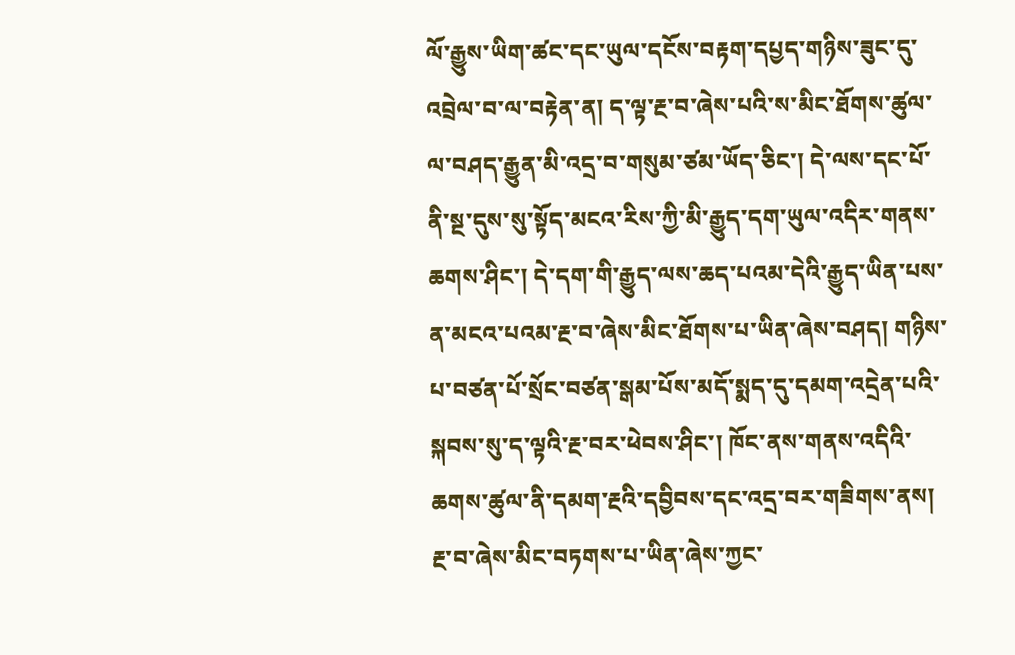ལོ་རྒྱུས་ཡིག་ཚང་དང་ཡུལ་དངོས་བརྟག་དཔྱད་གཉིས་ཟུང་དུ་འབྲེལ་བ་ལ་བརྟེན་ན། ད་ལྟ་རྔ་བ་ཞེས་པའི་ས་མིང་ཐོགས་ཚུལ་ལ་བཤད་རྒྱུན་མི་འདྲ་བ་གསུམ་ཙམ་ཡོད་ཅིང་། དེ་ལས་དང་པོ་ནི་སྔ་དུས་སུ་སྟོད་མངའ་རིས་ཀྱི་མི་རྒྱུད་དག་ཡུལ་འདིར་གནས་ཆགས་ཤིང་། དེ་དག་གི་རྒྱུད་ལས་ཆད་པའམ་དེའི་རྒྱུད་ཡིན་པས་ན་མངའ་པའམ་རྔ་བ་ཞེས་མིང་ཐོགས་པ་ཡིན་ཞེས་བཤད། གཉིས་པ་བཙན་པོ་སྲོང་བཙན་སྒམ་པོས་མདོ་སྨད་དུ་དམག་འདྲེན་པའི་སྐབས་སུ་ད་ལྟའི་རྔ་བར་ཕེབས་ཤིང་། ཁོང་ནས་གནས་འདིའི་ཆགས་ཚུལ་ནི་དམག་རྔའི་དབྱིབས་དང་འདྲ་བར་གཟིགས་ནས། རྔ་བ་ཞེས་མིང་བཏགས་པ་ཡིན་ཞེས་ཀྱང་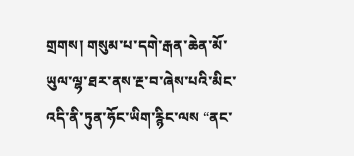གྲགས། གསུམ་པ་དགེ་རྒན་ཆེན་མོ་ཡུལ་ལྷ་ཐར་ནས་རྔ་བ་ཞེས་པའི་མིང་འདི་ནི་ཏུན་ཧོང་ཡིག་རྙིང་ལས “ནང་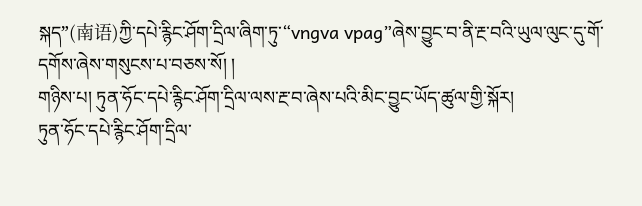སྐད”(南语)ཀྱི་དཔེ་རྙིང་ཤོག་དྲིལ་ཞིག་ཏུ་“vngva vpag”ཞེས་བྱུང་བ་ནི་རྔ་བའི་ཡུལ་ལུང་དུ་གོ་དགོས་ཞེས་གསུངས་པ་བཅས་སོ། །
གཉིས་པ། ཏུན་ཧོང་དཔེ་རྙིང་ཤོག་དྲིལ་ལས་རྔ་བ་ཞེས་པའི་མིང་བྱུང་ཡོད་ཚུལ་གྱི་སྐོར།
ཏུན་ཧོང་དཔེ་རྙིང་ཤོག་དྲིལ་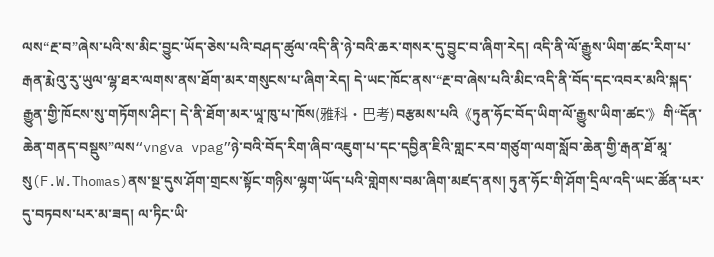ལས“རྔ་བ”ཞེས་པའི་ས་མིང་བྱུང་ཡོད་ཅེས་པའི་བཤད་ཚུལ་འདི་ནི་ཉེ་བའི་ཆར་གསར་དུ་བྱུང་བ་ཞིག་རེད། འདི་ནི་ལོ་རྒྱུས་ཡིག་ཚང་རིག་པ་རྒན་རྨེའུ་རུ་ཡུལ་ལྷ་ཐར་ལགས་ནས་ཐོག་མར་གསུངས་པ་ཞིག་རེད། དེ་ཡང་ཁོང་ནས་“རྔ་བ་ཞེས་པའི་མིང་འདི་ནི་བོད་དང་འབར་མའི་སྐད་རྒྱུན་གྱི་ཁོངས་སུ་གཏོགས་ཤིང་། དེ་ནི་ཐོག་མར་ཡཱ་ཁུ་པ་ཁོས(雅科·巴考)བརྩམས་པའི《ཏུན་ཧོང་བོད་ཡིག་ལོ་རྒྱུས་ཡིག་ཚང་》གི“དོན་ཆེན་གནད་བསྡུས”ལས“vngva vpag”ཉེ་བའི་བོད་རིག་ཞིབ་འཇུག་པ་དང་དབྱིན་ཇིའི་གླང་རབ་གཙུག་ལག་སློབ་ཆེན་གྱི་རྒན་ཐོ་མཱ་སུ(F.W.Thomas)ནས་སྔ་དུས་ཤོག་གྲངས་སྟོང་གཉིས་ལྷག་ཡོད་པའི་གླེགས་བམ་ཞིག་མཛད་ནས། ཏུན་ཧོང་གི་ཤོག་དྲིལ་འདི་ཡང་ཚོན་པར་དུ་བཏབས་པར་མ་ཟད། ལ་ཏིང་ཡི་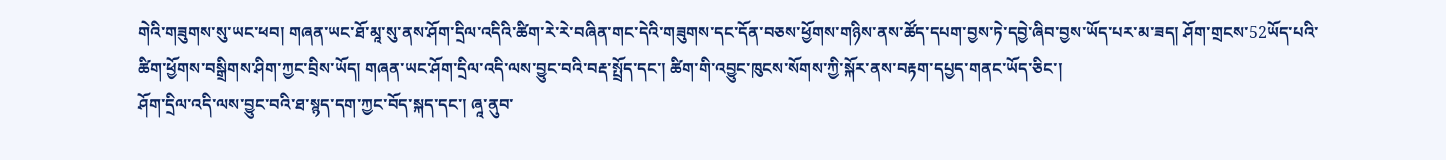གེའི་གཟུགས་སུ་ཡང་ཕབ། གཞན་ཡང་ཐོ་མཱ་སུ་ནས་ཤོག་དྲིལ་འདིའི་ཚིག་རེ་རེ་བཞིན་གང་དེའི་གཟུགས་དང་དོན་བཅས་ཕྱོགས་གཉིས་ནས་ཚོད་དཔག་བྱས་ཏེ་དབྱེ་ཞིབ་བྱས་ཡོད་པར་མ་ཟད། ཤོག་གྲངས་52ཡོད་པའི་ཚིག་ཕྱོགས་བསྒྲིགས་ཤིག་ཀྱང་བྲིས་ཡོད། གཞན་ཡང་ཤོག་དྲིལ་འདི་ལས་བྱུང་བའི་བརྡ་སྤྲོད་དང་། ཚིག་གི་འབྱུང་ཁུངས་སོགས་ཀྱི་སྐོར་ནས་བརྟག་དཔྱད་གནང་ཡོད་ཅིང་།
ཤོག་དྲིལ་འདི་ལས་བྱུང་བའི་ཐ་སྙད་དག་ཀྱང་བོད་སྐད་དང་། ཞཱ་ནུབ་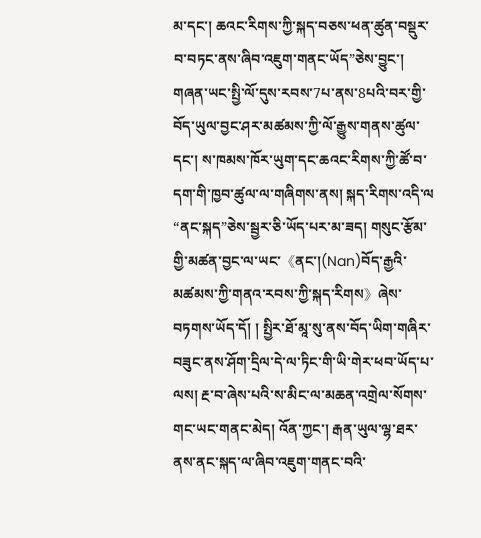མ་དང་། ཆའང་རིགས་ཀྱི་སྐད་བཅས་ཕན་ཚུན་བསྡུར་བ་བཏང་ནས་ཞིབ་འཇུག་གནང་ཡོད”ཅེས་བྱུང་། གཞན་ཡང་སྤྱི་ལོ་དུས་རབས་7པ་ནས་8པའི་བར་གྱི་བོད་ཡུལ་བྱང་ཤར་མཚམས་ཀྱི་ལོ་རྒྱུས་གནས་ཚུལ་དང་། ས་ཁམས་ཁོར་ཡུག་དང་ཆའང་རིགས་ཀྱི་ཚོ་བ་དག་གི་ཁྱབ་ཚུལ་ལ་གཞིགས་ནས། སྐད་རིགས་འདི་ལ “ནང་སྐད”ཅེས་སྦྱར་ཅི་ཡོད་པར་མ་ཟད། གསུང་རྩོམ་གྱི་མཚན་བྱང་ལ་ཡང་《ནང་།(Nan)བོད་རྒྱའི་མཚམས་ཀྱི་གནའ་རབས་ཀྱི་སྐད་རིགས》ཞེས་བཏགས་ཡོད་དོ། ། སྤྱིར་ཐོ་མཱ་སུ་ནས་བོད་ཡིག་གཞིར་བཟུང་ནས་ཤོག་དྲིལ་དེ་ལ་ཏིང་གི་ཡི་གེར་ཕབ་ཡོད་པ་ལས། རྔ་བ་ཞེས་པའི་ས་མིང་ལ་མཆན་འགྲེལ་སོགས་གང་ཡང་གནང་མེད། འོན་ཀྱང་། རྒན་ཡུལ་ལྷ་ཐར་ནས་ནང་སྐད་ལ་ཞིབ་འཇུག་གནང་བའི་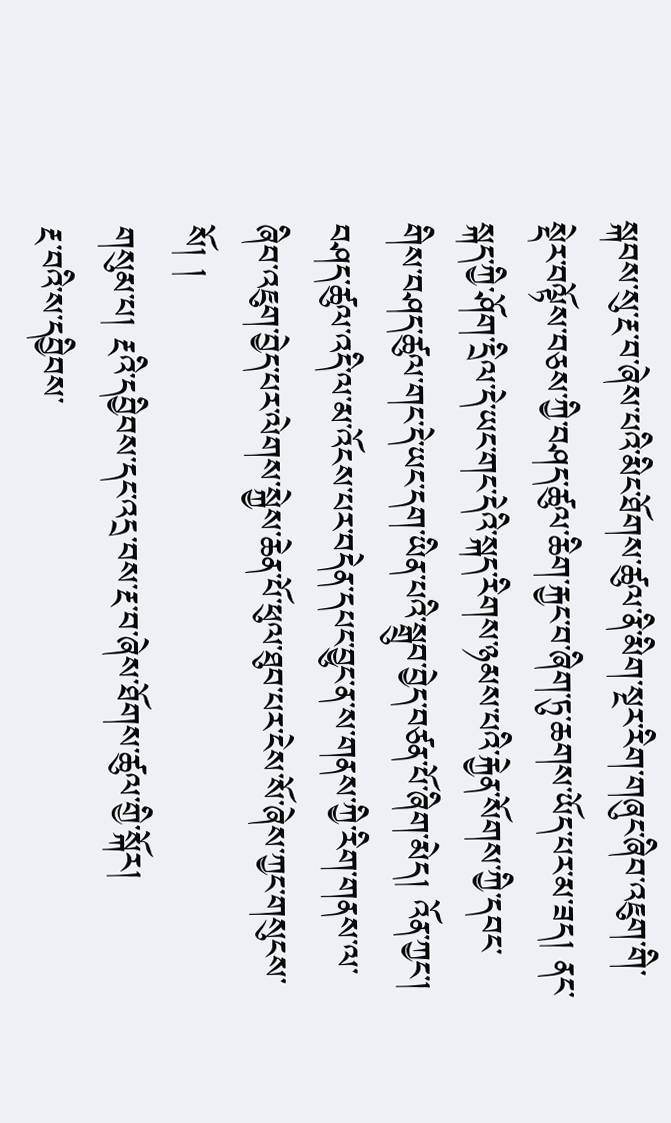སྐབས་སུ་རྔ་བ་ཞེས་པའི་མིང་ཐོགས་ཚུལ་ནི་མིག་སྔར་རིག་གཞུང་ཞིབ་འཇུག་གི་སྡེར་བལྟོས་བཅས་ཀྱི་བཤད་ཚུལ་ཆིག་རྐྱང་བ་ཞིག་ཏུ་ཆགས་ཡོད་པར་མ་ཟད། ནང་སྐད་ཀྱི་ཤོག་དྲིལ་དེ་ཡང་གང་དེའི་སྐད་རིགས་ཉམས་པའི་རྐྱེན་སོགས་ཀྱི་དབང་གིས་བཤད་ཚུལ་གང་དེ་ཡང་དག་ཡིན་པའི་སྒྲུབ་བྱེད་བཙན་པོ་ཞིག་མེད། འོན་ཀྱང་། བཤད་ཚུལ་འདི་ལ་མ་འོངས་པར་བདེན་དཔང་བྱུང་ན་ས་གནས་ཀྱི་རིག་གནས་ལ་ཞིབ་འཇུག་བྱེད་པར་ལེགས་སྐྱེས་ཆེན་པོ་ཕུལ་ཐུབ་པར་ངེས་སོ་ཞེས་ཀྱང་གསུངས་སོ། །
གསུམ་པ། རྔའི་དབྱིབས་དང་འདྲ་བས་རྔ་བ་ཞེས་ཐོགས་ཚུལ་གྱི་སྐོར།
རྔ་བའི་ས་དབྱིབས་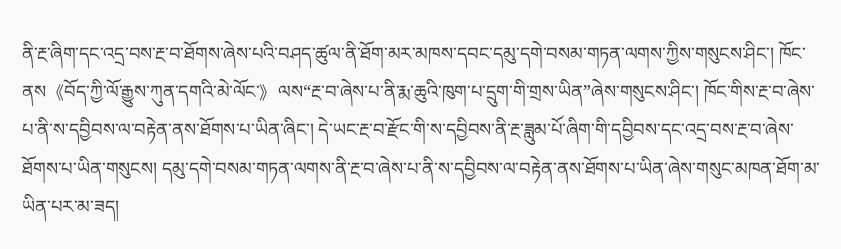ནི་རྔ་ཞིག་དང་འདྲ་བས་རྔ་བ་ཐོགས་ཞེས་པའི་བཤད་ཚུལ་ནི་ཐོག་མར་མཁས་དབང་དམུ་དགེ་བསམ་གཏན་ལགས་ཀྱིས་གསུངས་ཤིང་། ཁོང་ནས《བོད་ཀྱི་ལོ་རྒྱུས་ཀུན་དགའི་མེ་ལོང་》ལས“རྔ་བ་ཞེས་པ་ནི་རྨ་ཆུའི་ཁུག་པ་དྲུག་གི་གྲས་ཡིན”ཞེས་གསུངས་ཤིང་། ཁོང་གིས་རྔ་བ་ཞེས་པ་ནི་ས་དབྱིབས་ལ་བརྟེན་ནས་ཐོགས་པ་ཡིན་ཞིང་། དེ་ཡང་རྔ་བ་རྫོང་གི་ས་དབྱིབས་ནི་རྔ་ཟླུམ་པོ་ཞིག་གི་དབྱིབས་དང་འདྲ་བས་རྔ་བ་ཞེས་ཐོགས་པ་ཡིན་གསུངས། དམུ་དགེ་བསམ་གཏན་ལགས་ནི་རྔ་བ་ཞེས་པ་ནི་ས་དབྱིབས་ལ་བརྟེན་ནས་ཐོགས་པ་ཡིན་ཞེས་གསུང་མཁན་ཐོག་མ་ཡིན་པར་མ་ཟད།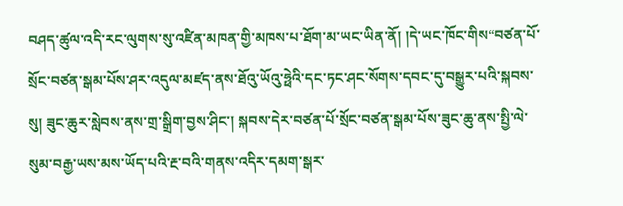བཤད་ཚུལ་འདི་རང་ལུགས་སུ་འཛིན་མཁན་གྱི་མཁས་པ་ཐོག་མ་ཡང་ཡིན་ནོ། །དེ་ཡང་ཁོང་གིས“བཙན་པོ་སྲོང་བཙན་སྒམ་པོས་ཤར་འདུལ་མཛད་ནས་ཐོའུ་ཡོའུ་ཧྥེའི་དང་ཏང་ཤང་སོགས་དབང་དུ་བསྒྱུར་པའི་སྐབས་སུ། ཟུང་ཆུར་སླེབས་ནས་གྲ་སྒྲིག་བྱས་ཤིང་། སྐབས་དེར་བཙན་པོ་སྲོང་བཙན་སྒམ་པོས་ཟུང་ཆུ་ནས་སྤྱི་ལེ་སུམ་བརྒྱ་ཡས་མས་ཡོད་པའི་རྔ་བའི་གནས་འདིར་དམག་སྒར་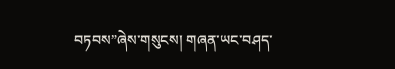བཏབས”ཞེས་གསུངས། གཞན་ཡང་བཤད་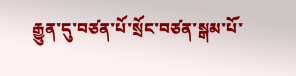རྒྱུན་དུ་བཙན་པོ་སྲོང་བཙན་སྒམ་པོ་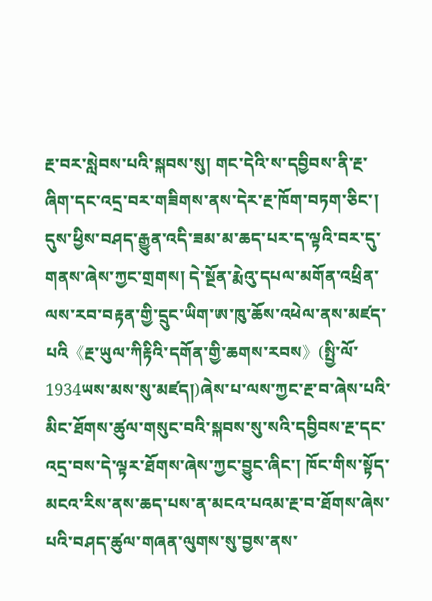རྔ་བར་སླེབས་པའི་སྐབས་སུ། གང་དེའི་ས་དབྱིབས་ནི་རྔ་ཞིག་དང་འདྲ་བར་གཟིགས་ནས་དེར་རྔ་ཁོག་བཏག་ཅིང་། དུས་ཕྱིས་བཤད་རྒྱུན་འདི་ཟམ་མ་ཆད་པར་ད་ལྟའི་བར་དུ་གནས་ཞེས་ཀྱང་གྲགས། དེ་སྔོན་རྨེའུ་དཔལ་མགོན་འཕྲིན་ལས་རབ་བརྟན་གྱི་དྲུང་ཡིག་ཨ་ཁུ་ཆོས་འཕེལ་ནས་མཛད་པའི《རྔ་ཡུལ་ཀིརྟིའི་དགོན་གྱི་ཆགས་རབས》(སྤྱི་ལོ་1934ཡས་མས་སུ་མཛད།)ཞེས་པ་ལས་ཀྱང་རྔ་བ་ཞེས་པའི་མིང་ཐོགས་ཚུལ་གསུང་བའི་སྐབས་སུ་སའི་དབྱིབས་རྔ་དང་འདྲ་བས་དེ་ལྟར་ཐོགས་ཞེས་ཀྱང་བྱུང་ཞིང་། ཁོང་གིས་སྟོད་མངའ་རིས་ནས་ཆད་པས་ན་མངའ་པའམ་རྔ་བ་ཐོགས་ཞེས་པའི་བཤད་ཚུལ་གཞན་ལུགས་སུ་བྱས་ནས་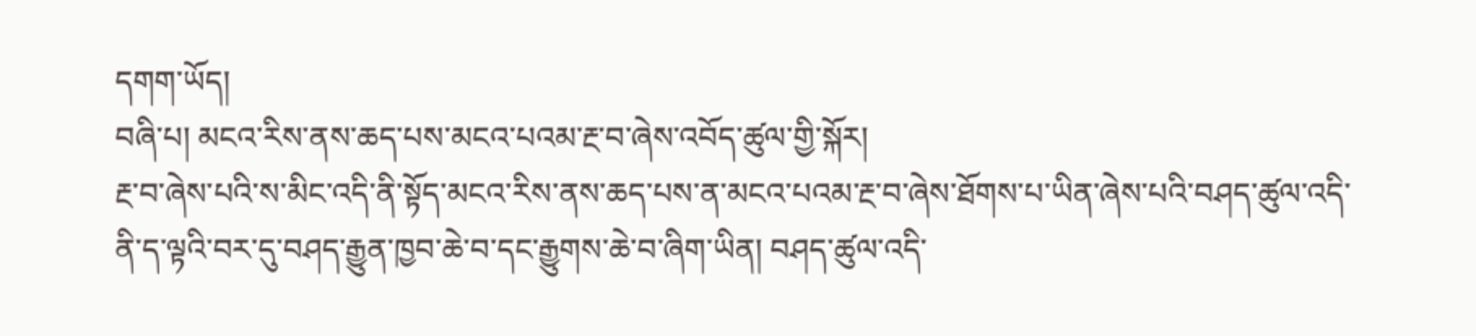དགག་ཡོད།
བཞི་པ། མངའ་རིས་ནས་ཆད་པས་མངའ་པའམ་རྔ་བ་ཞེས་འབོད་ཚུལ་གྱི་སྐོར།
རྔ་བ་ཞེས་པའི་ས་མིང་འདི་ནི་སྟོད་མངའ་རིས་ནས་ཆད་པས་ན་མངའ་པའམ་རྔ་བ་ཞེས་ཐོགས་པ་ཡིན་ཞེས་པའི་བཤད་ཚུལ་འདི་ནི་ད་ལྟའི་བར་དུ་བཤད་རྒྱུན་ཁྱབ་ཆེ་བ་དང་རྒྱུགས་ཆེ་བ་ཞིག་ཡིན། བཤད་ཚུལ་འདི་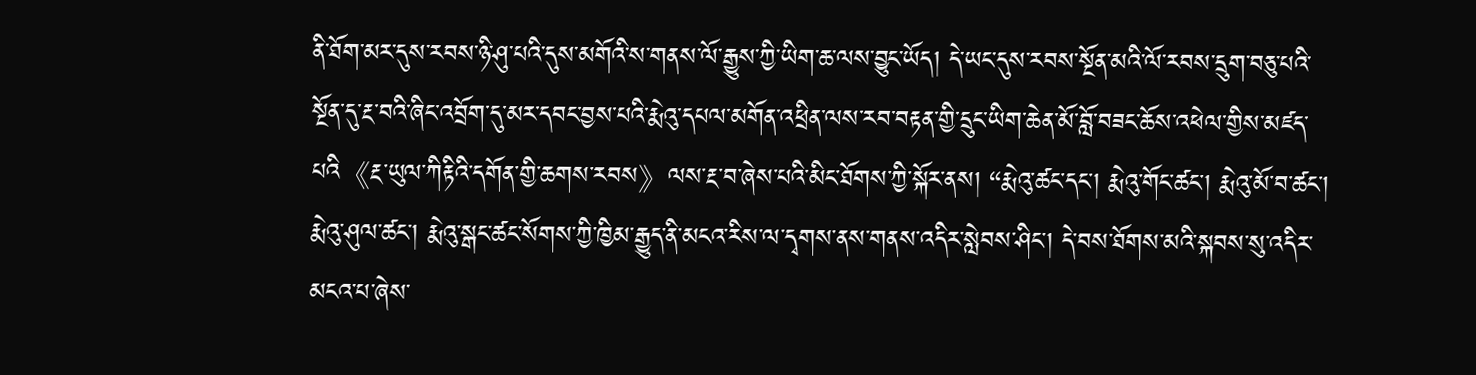ནི་ཐོག་མར་དུས་རབས་ཉི་ཤུ་པའི་དུས་མགོའི་ས་གནས་ལོ་རྒྱུས་ཀྱི་ཡིག་ཆ་ལས་བྱུང་ཡོད། དེ་ཡང་དུས་རབས་སྔོན་མའི་ལོ་རབས་དྲུག་བཅུ་པའི་སྔོན་དུ་རྔ་བའི་ཞིང་འབྲོག་དུ་མར་དབང་བྱས་པའི་རྨེའུ་དཔལ་མགོན་འཕྲིན་ལས་རབ་བརྟན་གྱི་དྲུང་ཡིག་ཆེན་མོ་བློ་བཟང་ཆོས་འཕེལ་གྱིས་མཛད་པའི《རྔ་ཡུལ་ཀིརྟིའི་དགོན་གྱི་ཆགས་རབས》ལས་རྔ་བ་ཞེས་པའི་མིང་ཐོགས་ཀྱི་སྐོར་ནས། “རྨེའུ་ཚང་དང་། རྨེའུ་གོང་ཚང་། རྨེའུ་མོ་བ་ཚང་། རྨེའུ་ཤུལ་ཚང་། རྨེའུ་སྒང་ཚང་སོགས་ཀྱི་ཁྱིམ་རྒྱུད་ནི་མངའ་རིས་ལ་དྭགས་ནས་གནས་འདིར་སླེབས་ཤིང་། དེ་བས་ཐོགས་མའི་སྐབས་སུ་འདིར་མངའ་པ་ཞེས་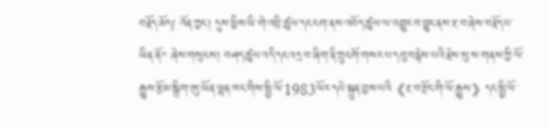བརྗོད་མོད། འོན་ཀྱང་། དུས་ཕྱིས་ཡི་གེ་འབྲི་ཚུལ་དང་ངག་ནས་འབོད་ཚུལ་ལ་འགྱུར་བ་བྱུང་ནས་རྔ་བ་ཞེས་བརྗོད་པ་ཡིན་ནོ” ཞེས་གསུངས། བཤད་ཚུལ་འདི་དང་འདྲ་བ་ཞིག་ནི་ཀྲུང་གོ་གསར་པ་དབུ་བརྙེས་པའི་རྗེས་སུ་ས་གནས་ཀྱི་ལོ་རྒྱུས་རྩོམ་སྒྲིག་ཨུ་ཡོན་ལྷན་ཁང་གིས་སྤྱི་ལོ་1983ལོར་དཔེ་སྐྲུན་བྱས་པའི《རྔ་བ་རྫོང་གི་ལོ་རྒྱུས》དང་སྤྱི་ལོ་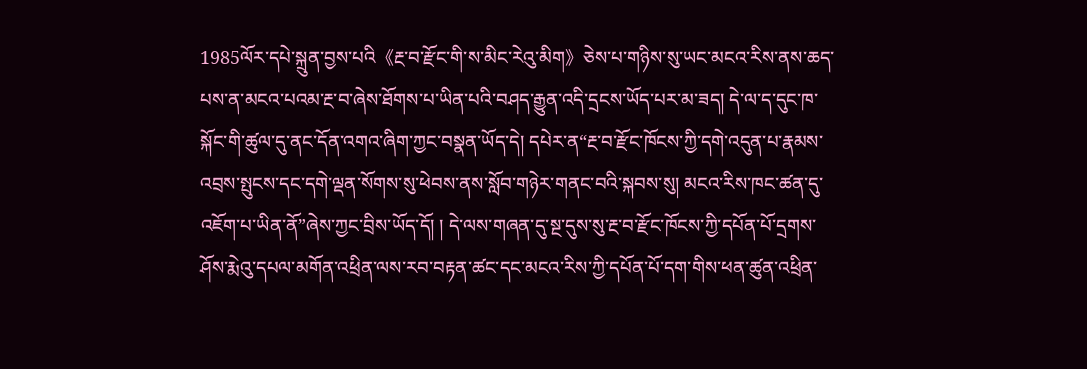1985ལོར་དཔེ་སྐྲུན་བྱས་པའི《རྔ་བ་རྫོང་གི་ས་མིང་རེའུ་མིག》ཅེས་པ་གཉིས་སུ་ཡང་མངའ་རིས་ནས་ཆད་པས་ན་མངའ་པའམ་རྔ་བ་ཞེས་ཐོགས་པ་ཡིན་པའི་བཤད་རྒྱུན་འདི་དྲངས་ཡོད་པར་མ་ཟད། དེ་ལ་ད་དུང་ཁ་སྐོང་གི་ཚུལ་དུ་ནང་དོན་འགའ་ཞིག་ཀྱང་བསྣན་ཡོད་དེ། དཔེར་ན“རྔ་བ་རྫོང་ཁོངས་ཀྱི་དགེ་འདུན་པ་རྣམས་འབྲས་སྤུངས་དང་དགེ་ལྡན་སོགས་སུ་ཕེབས་ནས་སློབ་གཉེར་གནང་བའི་སྐབས་སུ། མངའ་རིས་ཁང་ཚན་དུ་འཇོག་པ་ཡིན་ནོ”ཞེས་ཀྱང་བྲིས་ཡོད་དོ། ། དེ་ལས་གཞན་དུ་སྔ་དུས་སུ་རྔ་བ་རྫོང་ཁོངས་ཀྱི་དཔོན་པོ་དྲགས་ཤོས་རྨེའུ་དཔལ་མགོན་འཕྲིན་ལས་རབ་བརྟན་ཚང་དང་མངའ་རིས་ཀྱི་དཔོན་པོ་དག་གིས་ཕན་ཚུན་འཕྲིན་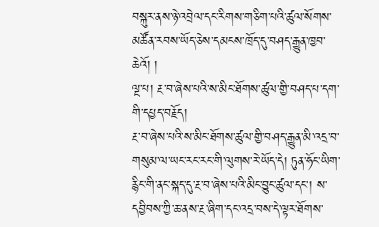བསྐུར་ནས་ཉེ་འབྲེལ་དང་རིགས་གཅིག་པའི་ཚུལ་སོགས་མཚོན་རབས་ཡོད་ཅེས་དམངས་ཁྲོད་དུ་བཤད་རྒྱུན་ཁྱབ་ཆེའོ། །
ལྔ་པ། རྔ་བ་ཞེས་པའི་ས་མིང་ཐོགས་ཚུལ་གྱི་བཤད་པ་དག་གི་དཔྱད་བརྗོད།
རྔ་བ་ཞེས་པའི་ས་མིང་ཐོགས་ཚུལ་གྱི་བཤད་རྒྱུན་མི་འདྲ་བ་གསུམ་ལ་ཡང་རང་རང་གི་ལུགས་རེ་ཡོད་དེ། ཏུན་ཧོང་ཡིག་རྙིང་གི་ནང་སྐད་དུ་རྔ་བ་ཞེས་པའི་མིང་བྱུང་ཚུལ་དང་། ས་དབྱིབས་ཀྱི་ཆ་ནས་རྔ་ཞིག་དང་འདྲ་བས་དེ་ལྟར་ཐོགས་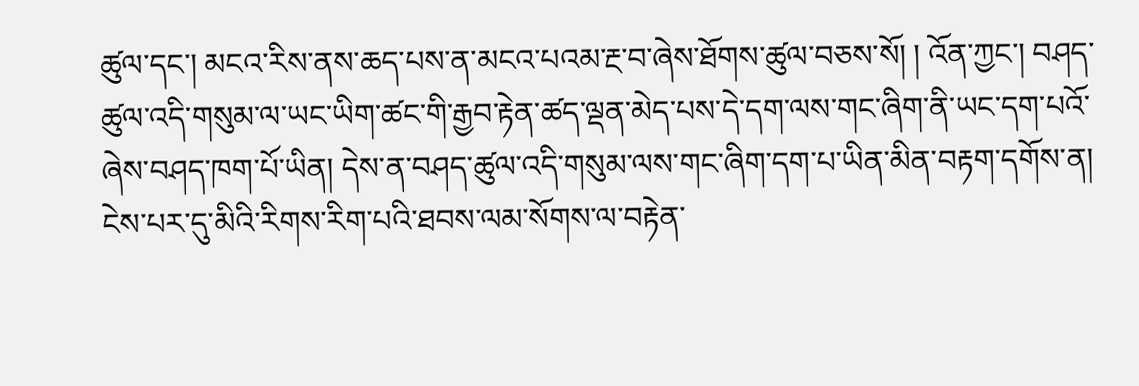ཚུལ་དང་། མངའ་རིས་ནས་ཆད་པས་ན་མངའ་པའམ་རྔ་བ་ཞེས་ཐོགས་ཚུལ་བཅས་སོ། ། འོན་ཀྱང་། བཤད་ཚུལ་འདི་གསུམ་ལ་ཡང་ཡིག་ཚང་གི་རྒྱབ་རྟེན་ཚད་ལྡན་མེད་པས་དེ་དག་ལས་གང་ཞིག་ནི་ཡང་དག་པའོ་ཞེས་བཤད་ཁག་པོ་ཡིན། དེས་ན་བཤད་ཚུལ་འདི་གསུམ་ལས་གང་ཞིག་དག་པ་ཡིན་མིན་བརྟག་དགོས་ན། ངེས་པར་དུ་མིའི་རིགས་རིག་པའི་ཐབས་ལམ་སོགས་ལ་བརྟེན་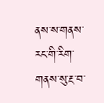ནས་ས་གནས་རང་གི་རིག་གནས་སུ་རྔ་བ་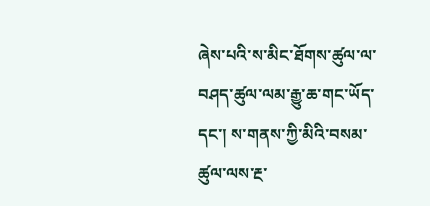ཞེས་པའི་ས་མིང་ཐོགས་ཚུལ་ལ་བཤད་ཚུལ་ལམ་རྒྱུ་ཆ་གང་ཡོད་དང་། ས་གནས་ཀྱི་མིའི་བསམ་ཚུལ་ལས་རྔ་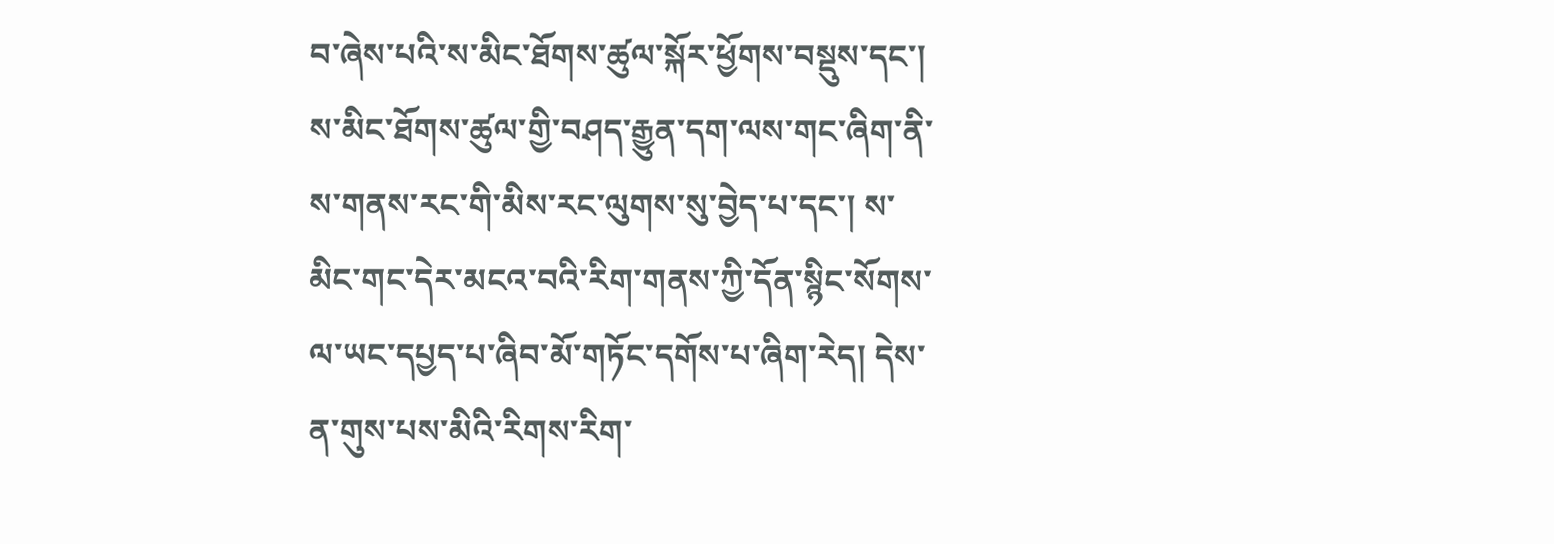བ་ཞེས་པའི་ས་མིང་ཐོགས་ཚུལ་སྐོར་ཕྱོགས་བསྡུས་དང་། ས་མིང་ཐོགས་ཚུལ་གྱི་བཤད་རྒྱུན་དག་ལས་གང་ཞིག་ནི་ས་གནས་རང་གི་མིས་རང་ལུགས་སུ་བྱེད་པ་དང་། ས་མིང་གང་དེར་མངའ་བའི་རིག་གནས་ཀྱི་དོན་སྙིང་སོགས་ལ་ཡང་དཔྱད་པ་ཞིབ་མོ་གཏོང་དགོས་པ་ཞིག་རེད། དེས་ན་གུས་པས་མིའི་རིགས་རིག་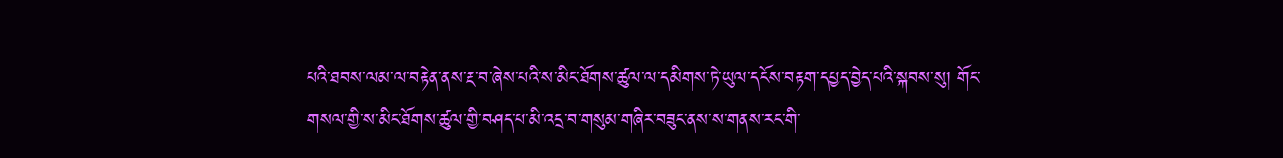པའི་ཐབས་ལམ་ལ་བརྟེན་ནས་རྔ་བ་ཞེས་པའི་ས་མིང་ཐོགས་ཚུལ་ལ་དམིགས་ཏེ་ཡུལ་དངོས་བརྟག་དཔྱད་བྱེད་པའི་སྐབས་སུ། གོང་གསལ་གྱི་ས་མིང་ཐོགས་ཚུལ་གྱི་བཤད་པ་མི་འདྲ་བ་གསུམ་གཞིར་བཟུང་ནས་ས་གནས་རང་གི་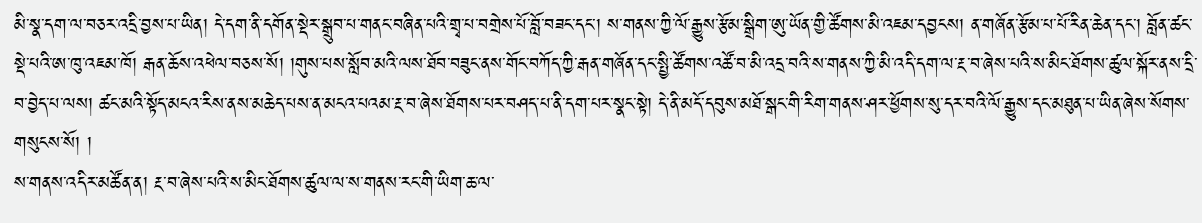མི་སྣ་དག་ལ་བཅར་འདྲི་བྱས་པ་ཡིན། དེ་དག་ནི་དགོན་སྡེར་སྒྲུབ་པ་གནང་བཞིན་པའི་གྲྭ་པ་བགྲེས་པོ་བློ་བཟང་དང་། ས་གནས་ཀྱི་ལོ་རྒྱུས་རྩོམ་སྒྲིག་ཨུ་ཡོན་གྱི་ཚོགས་མི་འཇམ་དབྱངས། ན་གཞོན་རྩོམ་པ་པོ་རིན་ཆེན་དང་། བློན་ཚང་སྡེ་པའི་ཨ་ཁུ་འཇམ་ཁོ། རྒན་ཆོས་འཕེལ་བཅས་སོ། །གུས་པས་སློབ་མའི་ལས་ཐོབ་བཟུང་ནས་གོང་བཀོད་ཀྱི་རྒན་གཞོན་དང་སྤྱི་ཚོགས་འཚོ་བ་མི་འདྲ་བའི་ས་གནས་ཀྱི་མི་འདི་དག་ལ་རྔ་བ་ཞེས་པའི་ས་མིང་ཐོགས་ཚུལ་སྐོར་ནས་དྲི་བ་བྱེད་པ་ལས། ཚང་མའི་སྟོད་མངའ་རིས་ནས་མཆེད་པས་ན་མངའ་པའམ་རྔ་བ་ཞེས་ཐོགས་པར་བཤད་པ་ནི་དག་པར་སྣང་སྟེ། དེ་ནི་མདོ་དབུས་མཐོ་སྒང་གི་རིག་གནས་ཤར་ཕྱོགས་སུ་དར་བའི་ལོ་རྒྱུས་དང་མཐུན་པ་ཡིན་ཞེས་སོགས་གསུངས་སོ། །
ས་གནས་འདིར་མཚོན་ན། རྔ་བ་ཞེས་པའི་ས་མིང་ཐོགས་ཚུལ་ལ་ས་གནས་རང་གི་ཡིག་ཆ་ལ་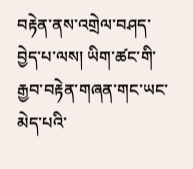བརྟེན་ནས་འགྲེལ་བཤད་བྱེད་པ་ལས། ཡིག་ཚང་གི་རྒྱབ་བརྟེན་གཞན་གང་ཡང་མེད་པའི་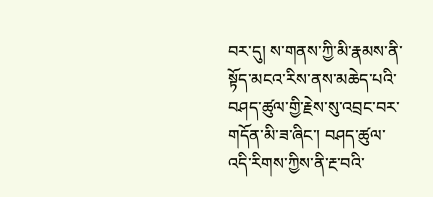བར་དུ། ས་གནས་ཀྱི་མི་རྣམས་ནི་སྟོད་མངའ་རིས་ནས་མཆེད་པའི་བཤད་ཚུལ་གྱི་རྗེས་སུ་འབྲང་བར་གདོན་མི་ཟ་ཞིང་། བཤད་ཚུལ་འདི་རིགས་ཀྱིས་ནི་རྔ་བའི་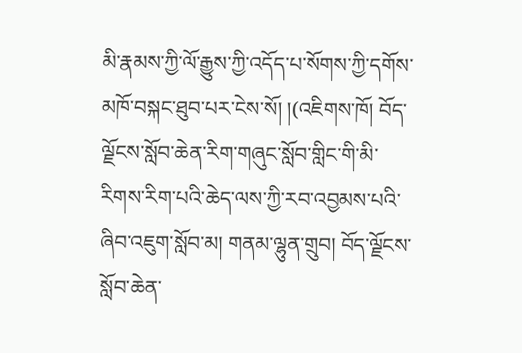མི་རྣམས་ཀྱི་ལོ་རྒྱུས་ཀྱི་འདོད་པ་སོགས་ཀྱི་དགོས་མཁོ་བསྐང་ཐུབ་པར་ངེས་སོ། །(འཇིགས་ཁོ། བོད་ལྗོངས་སློབ་ཆེན་རིག་གཞུང་སློབ་གླིང་གི་མི་རིགས་རིག་པའི་ཆེད་ལས་ཀྱི་རབ་འབྱམས་པའི་ཞིབ་འཇུག་སློབ་མ། གནམ་ལྷུན་གྲུབ། བོད་ལྗོངས་སློབ་ཆེན་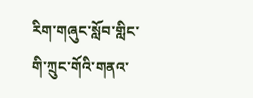རིག་གཞུང་སློབ་གླིང་གི་ཀྲུང་གོའི་གནའ་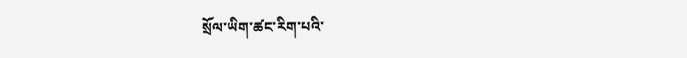སྲོལ་ཡིག་ཚང་རིག་པའི་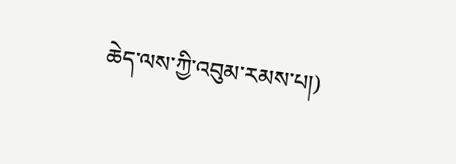ཆེད་ལས་ཀྱི་འབུམ་རམས་པ།)